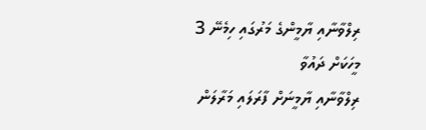ރިލްވާނާއި ޔާމީންގެ މަރުގައި ހިމެނޭ 3 މީހަކަށް ދައުވާ
ރިލްވާނާއި ޔާމީނަށް ފާރަލައި މަރާލަން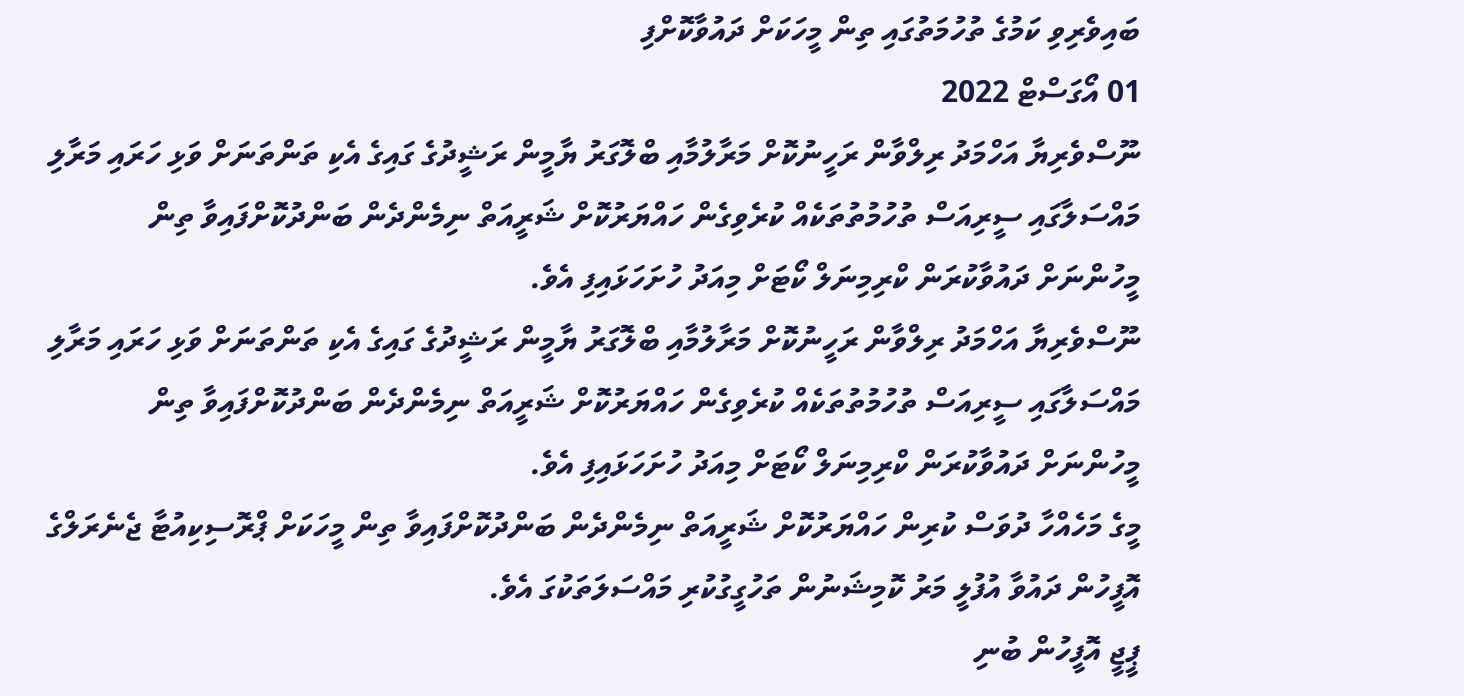ބައިވެރިވި ކަމުގެ ތުހުމަތުގައި ތިން މީހަކަށް ދައުވާކޮށްފި
01 އޯގަސްޓް 2022
ނޫސްވެރިޔާ އަހްމަދު ރިލްވާން ރަހީނުކޮށް މަރާލުމާއި ބްލޮގަރު ޔާމީން ރަޝީދުގެ ގައިގެ އެކި ތަންތަނަށް ވަޅި ހަރައި މަރާލި މައްސަލާގައި ސީރިއަސް ތުހުމުތުތަކެއް ކުރެވިގެން ހައްޔަރުކޮށް ޝަރީއަތް ނިމެންދެން ބަންދުކޮށްފައިވާ ތިން މީހުންނަށް ދައުވާކުރަން ކްރިމިނަލް ކޯޓަށް މިއަދު ހުށަހަޅައިފި އެވެ.
ނޫސްވެރިޔާ އަހްމަދު ރިލްވާން ރަހީނުކޮށް މަރާލުމާއި ބްލޮގަރު ޔާމީން ރަޝީދުގެ ގައިގެ އެކި ތަންތަނަށް ވަޅި ހަރައި މަރާލި މައްސަލާގައި ސީރިއަސް ތުހުމުތުތަކެއް ކުރެވިގެން ހައްޔަރުކޮށް ޝަރީއަތް ނިމެންދެން ބަންދުކޮށްފައިވާ ތިން މީހުންނަށް ދައުވާކުރަން ކްރިމިނަލް ކޯޓަށް މިއަދު ހުށަހަޅައިފި އެވެ.
މީގެ މަހެއްހާ ދުވަސް ކުރިން ހައްޔަރުކޮށް ޝަރީއަތް ނިމެންދެން ބަންދުކޮށްފައިވާ ތިން މީހަކަށް ޕްރޮސިކިއުޓާ ޖެނެރަލްގެ އޮފީހުން ދައުވާ އުފުލީ މަރު ކޮމިޝަނުން ތަހުގީގުކުރި މައްސަލަތަކުގަ އެވެ.
ޕީޖީ އޮފީހުން ބުނި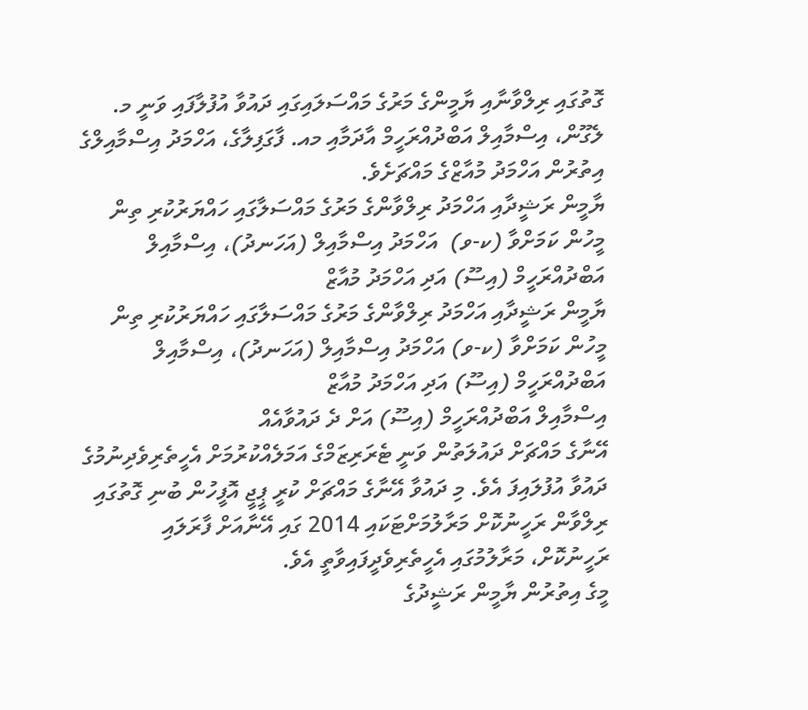ގޮތުގައި ރިލްވާނާއި ޔާމީންގެ މަރުގެ މައްސަލައިގައި ދައުވާ އުފުލާފައި ވަނީ މ. ލެގޫން، އިސްމާއިލް އަބްދުއްރަހީމް އާދަމާއި މއ. ފާގަފިލާގެ، އަހްމަދު އިސްމާއިލްގެ އިތުރުން އަހްމަދު މުއާޒްގެ މައްޗަށެވެ.
ޔާމީން ރަޝީދާއި އަހްމަދު ރިލްވާންގެ މަރުގެ މައްސަލާގައި ހައްޔަރުކުރި ތިން މީހުން ކަމަށްވާ (ކ-ވ)  އަހްމަދު އިސްމާއިލް (އަހަނދު)، އިސްމާއިލް އަބްދުއްރަހީމް (އިސޫ) އަދި އަހްމަދު މުއާޒް
ޔާމީން ރަޝީދާއި އަހްމަދު ރިލްވާންގެ މަރުގެ މައްސަލާގައި ހައްޔަރުކުރި ތިން މީހުން ކަމަށްވާ (ކ-ވ) އަހްމަދު އިސްމާއިލް (އަހަނދު)، އިސްމާއިލް އަބްދުއްރަހީމް (އިސޫ) އަދި އަހްމަދު މުއާޒް
އިސްމާއިލް އަބްދުއްރަހީމް (އިސޫ) އަށް ދެ ދައުވާއެއް
އޭނާގެ މައްޗަށް ދައުލަތުން ވަނީ ޓެރަރިޒަމްގެ އަމަލެއްކުރުމަށް އެހީތެރިވެދިނުމުގެ ދައުވާ އުފުލައިފަ އެވެ. މި ދައުވާ އޭނާގެ މައްޗަށް ކުރީ ޕީޖީ އޮފީހުން ބުނި ގޮތުގައި ރިލްވާން ރަހީނުކޮށް މަރާލުމަށްޓަކައި 2014 ގައި އޭނާއަށް ފާރަލައި ރަހީނުކޮށް، މަރާލުމުގައި އެހީތެރިވެދީފައިވާތީ އެވެ.
މީގެ އިތުރުން ޔާމީން ރަޝީދުގެ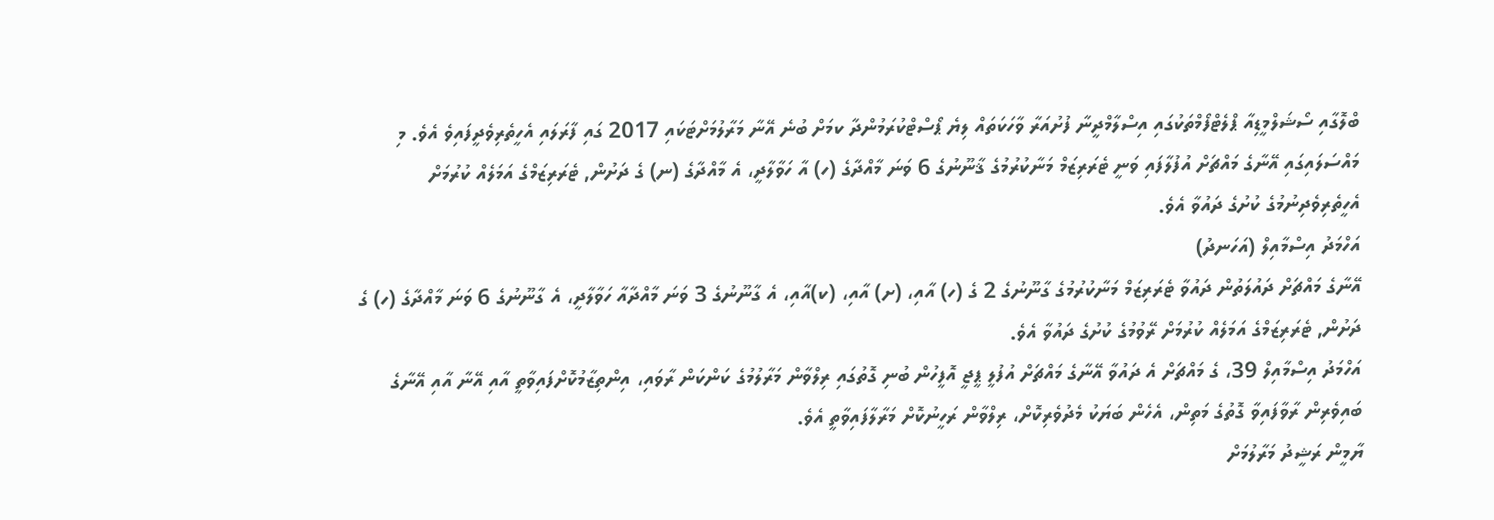ބްލޮގާއި ސޯޝަލްމީޑިއާ ޕްލެޓްފޯމްތަކުގައި އިސްލާމްދީނާ ފުށުއަރާ ވާހަކަތައް ލިޔެ ޕޯސްޓްކުރަމުންދާ ކމަށް ބުނެ އޭނާ މަރާލުމަށްޓަކައި 2017 ގައި ފާރަލައި އެހީތެރިވެދީފައިވެ އެވެ. މި މައްސަލައިގައި އޭނާގެ މައްޗަށް އުފުލާފައި ވަނީ ޓެރަރިޒަމް މަނާކުރުމުގެ ޤާނޫނުގެ 6 ވަނަ މާއްދާގެ (ހ) އާ ހަވާލާދީ، އެ މާއްދާގެ (ނ) ގެ ދަށުން, ޓެރަރިޒަމްގެ އަމަލެއް ކުރުމަށް އެހީތެރިވެދިނުމުގެ ކުށުގެ ދައުވާ އެވެ.
އަހްމަދު އިސްމާއިލް (އަހަނދު)
އޭނާގެ މައްޗަށް ދައުލަތުން ދައުވާ ޓެރަރިޒަމް މަނާކުރުމުގެ ގާނޫނުގެ 2 ގެ (ހ) އާއި، (ށ) އާއި، (ކ)އާއި، އެ ގާނޫނުގެ 3 ވަނަ މާއްދާއާ ހަވާލާދީ، އެ ގާނޫނުގެ 6 ވަނަ މާއްދާގެ (ހ) ގެ ދަށުން, ޓެރަރިޒަމްގެ އަމަލެއް ކުރުމަށް ރޭވުމުގެ ކުށުގެ ދައުވާ އެވެ.
އަހްމަދު އިސްމާއިލް 39، ގެ މައްޗަށް އެ ދައުވާ އޭނާގެ މައްޗަށް އުފުލީ ޕީޖީ އޮފީހުން ބުނި ގޮތުގައި ރިލްވާން މަރާލުމުގެ ކަންކަން ރާވައި، އިންތިޒާމުކޮށްފައިވާތީ އާއި އޭނާ އާއި އޭނާގެ ބައިވެރިން ރާވާފައިވާ ގޮތުގެ މަތިން، އެހެން ބަޔަކު މެދުވެރިކޮށް، ރިލްވާން ރަހީނުކޮށް މަރާލާފައިވާތީ އެވެ.
ޔާމީން ރަޝީދު މަރާލުމަށް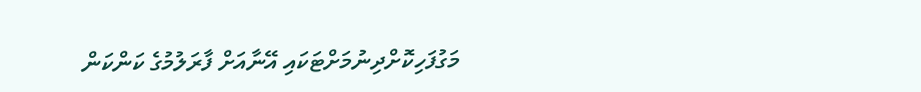މަގުފަހިކޮށްދިނުމަށްޓަކައި އޭނާއަށް ފާރަލުމުގެ ކަންކަން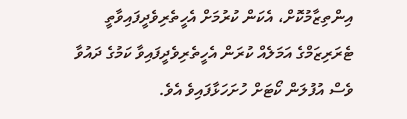އިންތިޒާމުކޮށް، އެކަން ކުރުމަށް އެހީތެރިވެދީފައިވާތީ ޓެރަރިޒަމްގެ އަމަލެއް ކުރަން އެހީތެރިވެދީފައިވާ ކަމުގެ ދައުވާ ވެސް އުފުލަން ކޯޓަށް ހުށަހަޅާފައިވެ އެވެ.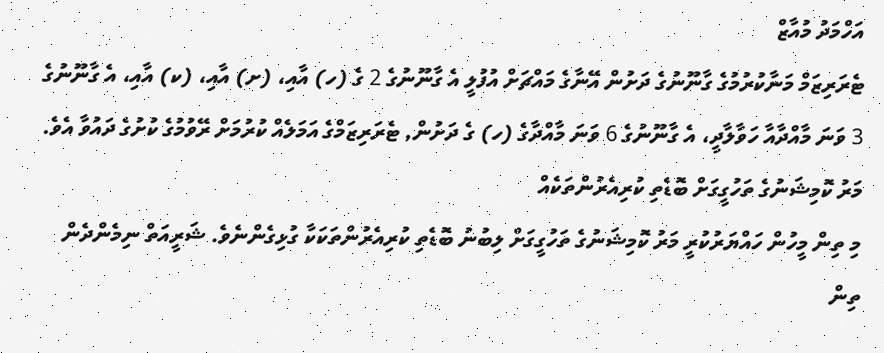އަހްމަދު މުއާޒް
ޓެރަރިޒަމް މަނާކުރުމުގެ ގާނޫނުގެ ދަށުން އޭނާގެ މައްޗަށް އުފުލީ އެ ގާނޫނުގެ 2 ގެ (ހ) އާއި، (ށ) އާއި، (ކ) އާއި، އެ ގާނޫނުގެ 3 ވަނަ މާއްދާއާ ހަވާލާދީ، އެ ގާނޫނުގެ 6 ވަނަ މާއްދާގެ (ހ) ގެ ދަށުން, ޓެރަރިޒަމްގެ އަމަލެއް ކުރުމަށް ރޭވުމުގެ ކުށުގެ ދައުވާ އެވެ.
މަރު ކޮމިޝަނުގެ ތަހުގީގަށް ބޮޑެތި ކުރިއެރުންތަކެއް
މި ތިން މީހުން ހައްޔަރުކުރީ މަރު ކޮމިޝަނުގެ ތަހުގީގަށް ލިބުނު ބޮޑެތި ކުރިއެރުންތަކަކާ ގުޅިގެންނެވެ. ޝަރީއަތް ނިމެންދެން ތިން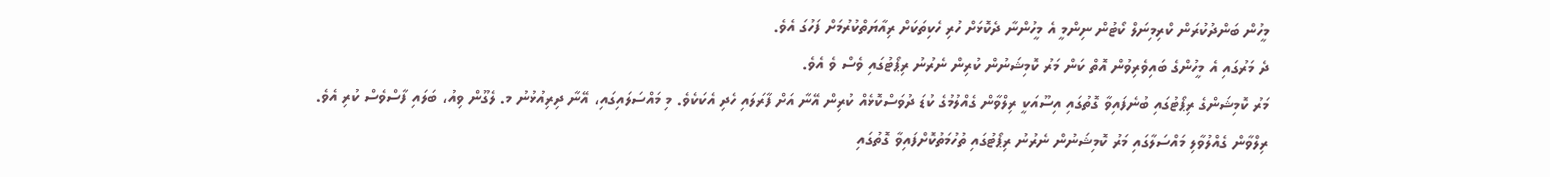މީހުން ބަންދުކުރަން ކްރިމިނަލް ކޯޓުން ނިންމީ އެ މީހުންނާ ދެކޮޅަށް ހުރި ހެކިތަކަށް ރިއާޔަތްކުރުމަށް ފަހުގަ އެވެ.
ދެ މަރުގައި އެ މީހުންގެ ބައިވެރިވުން އޮތް ކަން މަރު ކޮމިޝަނުން ކުރިން ނެރުނު ރިޕޯޓުގައި ވެސް ވެ އެވެ.
މަރު ކޮމިޝަންގެ ރިޕޯޓުގައި ބުނެފައިވާ ގޮތުގައި އިސޫއަކީ ރިލްވާން ގެއްލުމުގެ ކުޑަ ދުވަސްކޮޅެއް ކުރިން އޭނާ އަށް ފާރަލައި ހެދި އެކަކެވެ. މި މައްސަލައިގައި، އޭނާ ދިރިއުޅުނު މ. ލެގޫން ވިއު، ބަލައި ފާސްވެސް ކުރި އެވެ.
ރިލްވާން ގެއްލުވާލި މައްސަލާގައި މަރު ކޮމިޝަނުން ނެރުނު ރިޕޯޓުގައި ތުހުމަތުކޮށްފައިވާ ގޮތުގައި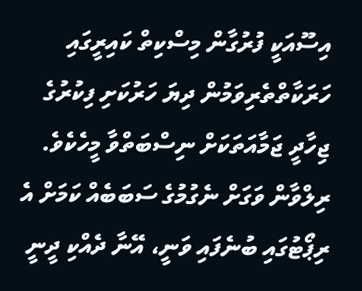އިސޫއަކީ ފުރުގާން މިސްކިތް ކައިރީގައި ހަރަކާތްތެރިވަމުން ދިޔަ ހަރުކަށި ފިކުރުގެ ޖިހާދީ ޖަމާއަތަކަށް ނިސްބަތްވާ މީހެކެވެ. ރިލްވާން ވަގަށް ނެގުމުގެ ސަބަބެއް ކަމަށް އެ ރިޕޯޓުގައި ބުނެފައި ވަނީ، އޭނާ ދެއްކި ދީނީ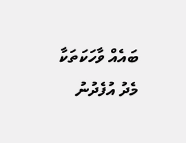ބައެއް ވާހަކަތަކާ މެދު އުފެދުނު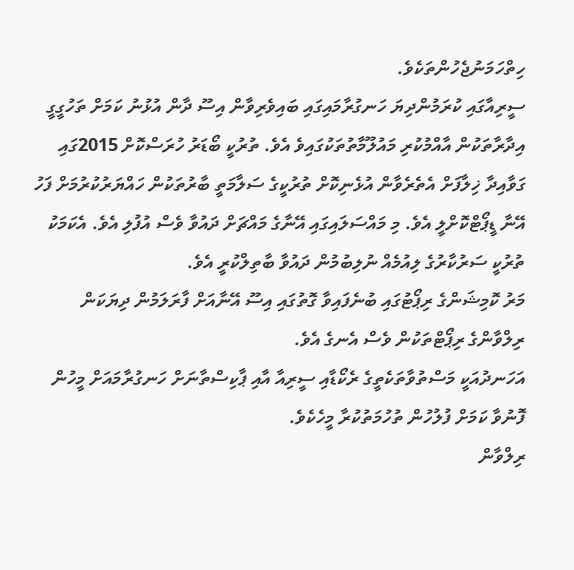ހިތްހަމަނުޖެހުންތަކެވެ.
ސީރިއާގައި ކުރަމުންދިޔަ ހަނގުރާމައިގައި ބައިވެރިވާން އިސޫ ދާން އުޅުނު ކަމަށް ތަހުގީގީ އިދާރާތަކުން އާއްމުކުރި މައުލޫމާތުތަކުގައިވެ އެވެ. ތުރުކީ ބޯޑަރު ހުރަސްކޮށް 2015ގައި ގަވާއިދާ ޚިލާފަށް އެތެރެވާން އުޅެނިކޮށް ތުރުކީގެ ސަލާމަތީ ބާރުތަކުން ހައްޔަރުކުރުމަށް ފަހު އޭނާ ޑީޕޯޓްކޮށްލީ އެވެ. މި މައްސަލައިގައި އޭނާގެ މައްޗަށް ދައުވާ ވެސް އުފުލި އެވެ. އެކަމަކު ތުރުކީ ސަރުކާރުގެ ލިއުމެއް ނުލިބުމުން ދައުވާ ބާތިލްކުރީ އެވެ.
މަރު ކޮމިޝަންގެ ރިޕޯޓުގައި ބުނެފައިވާ ގޮތުގައި އިސޫ އޭނާއަށް ފާރަލަމުން ދިޔަކަން ރިލްވާންގެ ރިޕޯޓްތަކުން ވެސް އެނގެ އެވެ.
އަހަނދުއަކީ މަސްތުވާތަކެތީގެ ރެކޯޑާއި ސީރިއާ އާއި ޕާކިސްތާނަށް ހަނގުރާމައަށް މީހުން ފޮނުވާ ކަމަށް ފުލުހުން ތުހުމަތުކުރާ މީހެކެވެ.
ރިލްވާން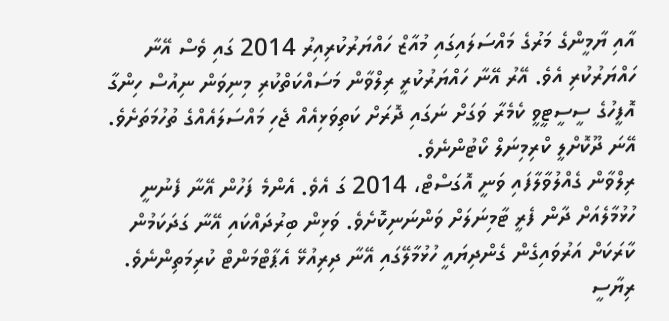އާއި ޔާމީންގެ މަރުގެ މައްސަލައިގައި މުއާޒް ހައްޔަރުކުރިއިރު 2014 ގައި ވެސް އޭނާ ހައްޔަރުކުރި އެވެ. އޭރު އޭނާ ހައްޔަރުކުރީ ރިލްވާން މަސައްކަތްކުރި މިނިވަން ނިއުސް ހިންގާ އޮފީހުގެ ސީސީޓީވީ ކެމެރާ ވަގަށް ނަގައި ދޮރަށް ކަތިވަޅިއެއް ޖެހި މައްސަލައެއްގެ ތުހުމަތަށެވެ. އޭނަ ދޫކޮށްލީ ކްރިމިނަލް ކޯޓުންނެވެ.
ރިލްވާން ގެއްލުވާލާފައި ވަނީ އޮގަސްޓް، 2014 ގަ އެވެ. އެންމެ ފަހުން އޭނާ ފެނުނީ ހުޅުމާލެއަށް ދާން ފެރީ ޓާމިނަލަށް ވަންނަނިކޮށެވެ. ވަޅިން ބިރުދައްކައި އޭނާ ގަދަކަމުން ކާރަކަށް އަރުވައިގެން ގެންދިޔައީ ހުޅުމާލޭގައި އޭނާ ދިރިއުޅޭ އެޕާޓްމަންޓް ކުރިމަތިންނެވެ.
ރިޔާސީ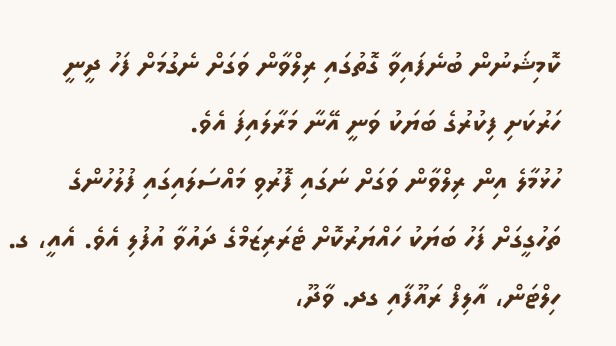ކޮމިޝަނުން ބުނެފައިވާ ގޮތުގައި ރިލްވާން ވަގަށް ނެގުމަށް ފަހު ދީނީ ހަރުކަށި ފިކުރުގެ ބަޔަކު ވަނީ އޭނާ މަރާލައިފަ އެވެ.
ހުޅުމާލެ އިން ރިލްވާން ވަގަށް ނަގައި ފޮރުވި މައްސަލައިގައި ފުލުހުންގެ ތަހުގީގަށް ފަހު ބަޔަކު ހައްޔަރުކޮށް ޓެރަރިޒަމްގެ ދައުވާ އުފުލި އެވެ. އެއީ، ގ. ހިލްޓަން، އާލިފް ރައޫފާއި ގދ. ވާދޫ،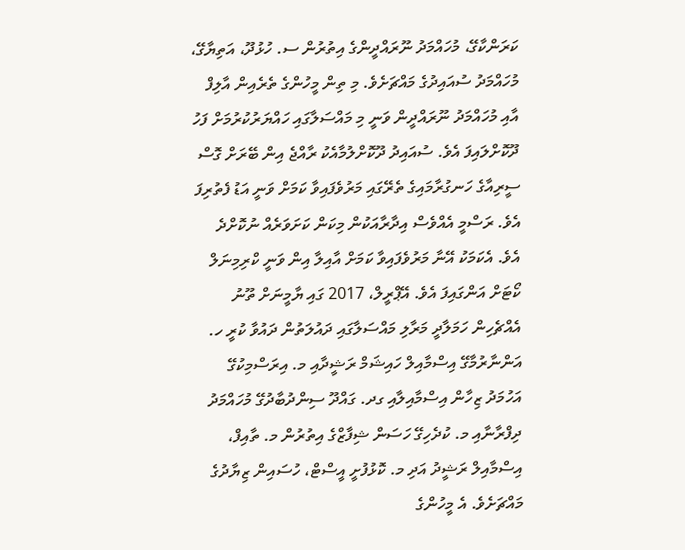ކަރަންކާގޭ، މުހައްމަދު ނޫރައްދީންގެ އިތުރުން ސ. ހުޅުދޫ، އަތިޔާގޭ، މުހައްމަދު ސުއައިދުގެ މައްޗަށެވެ. މި ތިން މީހުންގެ ތެރެއިން އާލިފް އާއި މުހައްމަދު ނޫރައްދީން ވަނީ މި މައްސަލާގައި ހައްޔަރުކުރުމަށް ފަހު ދޫކޮށްލައިފަ އެވެ. ސުއައިދު ދޫކޮށްލުމާއެކު ރާއްޖެ އިން ބޭރަށް ގޮސް ސީރިއާގެ ހަނގުރާމައިގެ ތެރޭގައި މަރުވެފައިވާ ކަމަށް ވަނީ އަޑު ފެތުރިފަ އެވެ. ރަސްމީ އެއްވެސް އިދާރާއަކުން މިކަން ކަށަވަރެއް ނުކޮށްދެ އެވެ. އެކަމަކު އޭނާ މަރުވެފައިވާ ކަމަށް އާއިލާ އިން ވަނީ ކްރިމިނަލް ކޯޓަށް އަންގައިފަ އެވެ. އޭޕްރީލް، 2017 ގައި ޔާމީނަށް ތޫނު އެއްޗެހިން ހަމަލާދީ މަރާލި މައްސަލާގައި ދައުލަތުން ދައުވާ ކުރީ ހ. އަންނާރުމާގޭ އިސްމާއިލް ހައިޝަމް ރަޝީދާއި މ. އިރަސްމިކުގޭ އަހުމަދު ޒިހާން އިސްމާއިލާއި ގދ. ގައްދޫ ސިންދުބާދުގޭ މުހައްމަދު ދިފްރާނާއި މ. ކުދެހިގޭ ހަސަން ޝިފާޒްގެ އިތުރުން މ. ތާއިފް، އިސްމާއިލް ރަޝީދު އަދި މ. ކޮޅުފުށީ އީސްޓް، ހުސައިން ޒިޔާދުގެ މައްޗަށެވެ. އެ މީހުންގެ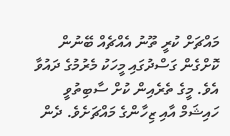މައްޗަށް ކުރީ ތޫނު އެއްޗެއް ބޭނުން ކޮށްގެން ގަސްދުގައި މީހަކު މެރުމުގެ ދައުވާ އެވެ. މީގެ ތެރެއިން ކުށް ސާބިތުވީ ހައިޝަމް އާއި ޒިހާންގެ މައްޗަށެވެ. ދެން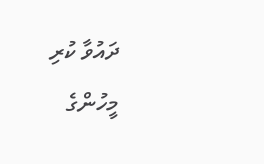ދައުވާ ކުރި މީހުންގެ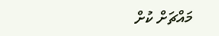މައްޗަށް ކުށް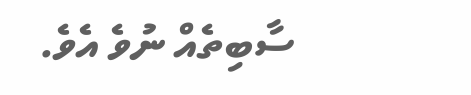ސާބިތެއް ނުވެ އެވެ.